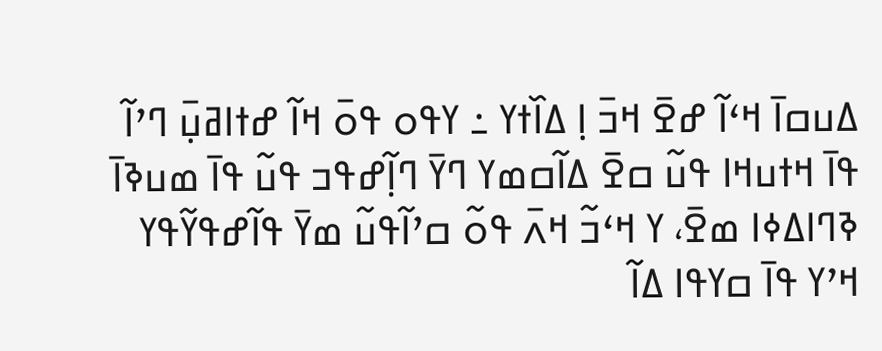ߡߎߛߊ߫ ߞߵߊ߬ ߝߐ߫ ߞߏ߫ ߊ߲ ߡߊ߰ߙߌ ߸ ߌߟߋ ߟߋ߫ ߞߊ߬ ߝߙߊߥߎ߲߫ ߣߴߊ߬ ߟߊ߫ ߞߙߎߞߊ ߟߎ߬ ߛߐ߫ ߡߊ߬ߛߘߌ ߣߌ߫ ߣߊ߲߬ߝߟߏ ߟߎ߬ ߟߊ߫ ߘߎߢߊ߫ ߢߣߊߡߦߊ ߘߐ߫، ߌ ߞߵߏ߬ ߞߍ߫ ߟߋ߬ ߛߴߊ߬ߟߎ߬ ߘߌ߫ ߟߊ߬ߝߟߌ߬ߟߌ ߞߴߌ ߟߊ߫ ߛߌߟߊ ߡߊ߬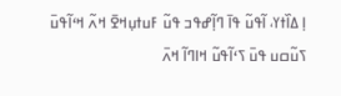ߊ߲ ߡߊ߰ߙߌ، ߊ߬ߟߎ߬ ߟߊ߫ ߣߊ߲߬ߝߟߏ ߟߎ߬ ߓߎߙߎ߲ߞߐ߫ ߞߍ߬ ߞߵߊ߬ߟߎ߫ ߖߎ߬ߛߎ ߟߎ߫ ߖߵߊ߬ߟߎ߬ ߞߊߣߊ߬ ߞߍ߫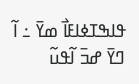ߟߊߒߠߦߊߓߊ߯ ߘߌ߫ ߸ ߊ߬ ߣߌ߫ ߝߏ߫ ߊ߬ߟߎ߬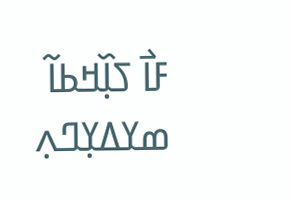ߓߊ߯ ߖߊ߲߰ߞߕߊ߬ ߘߌߡߌ߲ߣߍ߲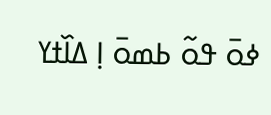ߦߋ߫ ߟߋ߬ ߕߘߋ߫ ߊ߲ ߡߊ߰ߙߌ